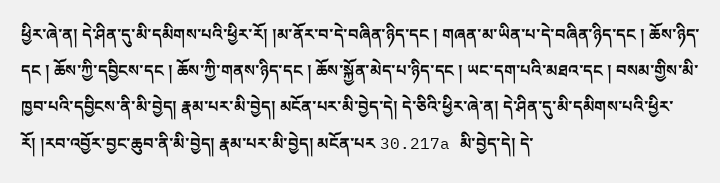ཕྱིར་ཞེ་ན། དེ་ཤིན་དུ་མི་དམིགས་པའི་ཕྱིར་རོ། །མ་ནོར་བ་དེ་བཞིན་ཉིད་དང ། གཞན་མ་ཡིན་པ་དེ་བཞིན་ཉིད་དང ། ཆོས་ཉིད་དང ། ཆོས་ཀྱི་དབྱིངས་དང ། ཆོས་ཀྱི་གནས་ཉིད་དང ། ཆོས་སྐྱོན་མེད་པ་ཉིད་དང ། ཡང་དག་པའི་མཐའ་དང ། བསམ་གྱིས་མི་ཁྱབ་པའི་དབྱིངས་ནི་མི་བྱེད། རྣམ་པར་མི་བྱེད། མངོན་པར་མི་བྱེད་དེ། དེ་ཅིའི་ཕྱིར་ཞེ་ན། དེ་ཤིན་དུ་མི་དམིགས་པའི་ཕྱིར་རོ། །རབ་འབྱོར་བྱང་ཆུབ་ནི་མི་བྱེད། རྣམ་པར་མི་བྱེད། མངོན་པར 30.217a མི་བྱེད་དེ། དེ་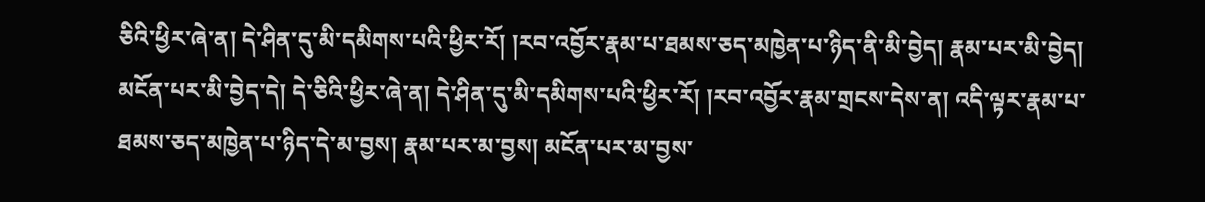ཅིའི་ཕྱིར་ཞེ་ན། དེ་ཤིན་དུ་མི་དམིགས་པའི་ཕྱིར་རོ། །རབ་འབྱོར་རྣམ་པ་ཐམས་ཅད་མཁྱེན་པ་ཉིད་ནི་མི་བྱེད། རྣམ་པར་མི་བྱེད། མངོན་པར་མི་བྱེད་དེ། དེ་ཅིའི་ཕྱིར་ཞེ་ན། དེ་ཤིན་དུ་མི་དམིགས་པའི་ཕྱིར་རོ། །རབ་འབྱོར་རྣམ་གྲངས་དེས་ན། འདི་ལྟར་རྣམ་པ་ཐམས་ཅད་མཁྱེན་པ་ཉིད་དེ་མ་བྱས། རྣམ་པར་མ་བྱས། མངོན་པར་མ་བྱས་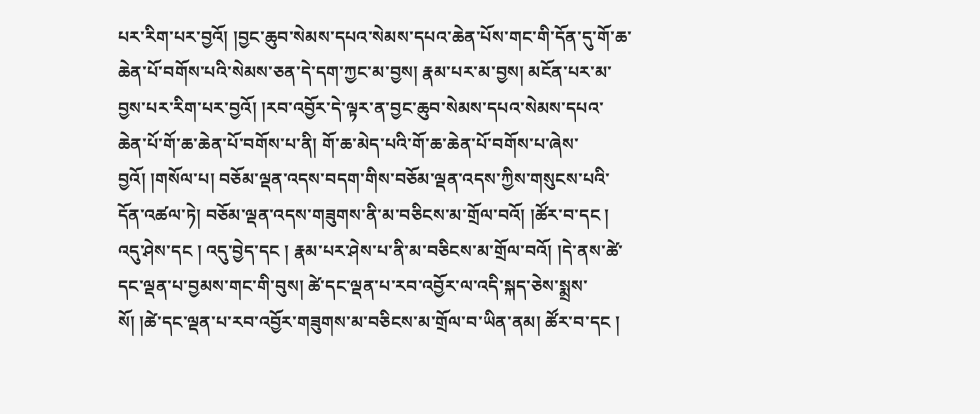པར་རིག་པར་བྱའོ། །བྱང་ཆུབ་སེམས་དཔའ་སེམས་དཔའ་ཆེན་པོས་གང་གི་དོན་དུ་གོ་ཆ་ཆེན་པོ་བགོས་པའི་སེམས་ཅན་དེ་དག་ཀྱང་མ་བྱས། རྣམ་པར་མ་བྱས། མངོན་པར་མ་བྱས་པར་རིག་པར་བྱའོ། །རབ་འབྱོར་དེ་ལྟར་ན་བྱང་ཆུབ་སེམས་དཔའ་སེམས་དཔའ་ཆེན་པོ་གོ་ཆ་ཆེན་པོ་བགོས་པ་ནི། གོ་ཆ་མེད་པའི་གོ་ཆ་ཆེན་པོ་བགོས་པ་ཞེས་བྱའོ། །གསོལ་པ། བཅོམ་ལྡན་འདས་བདག་གིས་བཅོམ་ལྡན་འདས་ཀྱིས་གསུངས་པའི་དོན་འཚལ་ཏེ། བཅོམ་ལྡན་འདས་གཟུགས་ནི་མ་བཅིངས་མ་གྲོལ་བའོ། །ཚོར་བ་དང ། འདུ་ཤེས་དང ། འདུ་བྱེད་དང ། རྣམ་པར་ཤེས་པ་ནི་མ་བཅིངས་མ་གྲོལ་བའོ། །དེ་ནས་ཚེ་དང་ལྡན་པ་བྱམས་གང་གི་བུས། ཚེ་དང་ལྡན་པ་རབ་འབྱོར་ལ་འདི་སྐད་ཅེས་སྨྲས་སོ། །ཚེ་དང་ལྡན་པ་རབ་འབྱོར་གཟུགས་མ་བཅིངས་མ་གྲོལ་བ་ཡིན་ནམ། ཚོར་བ་དང །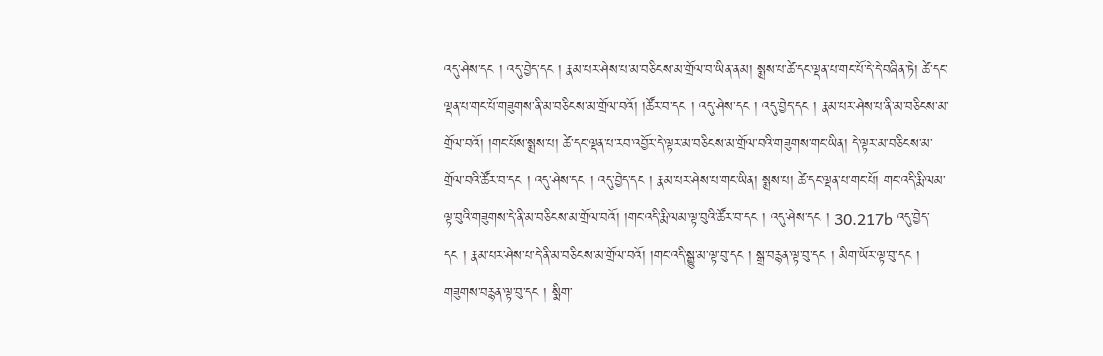འདུ་ཤེས་དང ། འདུ་བྱེད་དང ། རྣམ་པར་ཤེས་པ་མ་བཅིངས་མ་གྲོལ་བ་ཡིན་ནམ། སྨྲས་པ་ཚེ་དང་ལྡན་པ་གང་པོ་དེ་དེ་བཞིན་ཏེ། ཚེ་དང་ལྡན་པ་གང་པོ་གཟུགས་ནི་མ་བཅིངས་མ་གྲོལ་བའོ། །ཚོར་བ་དང ། འདུ་ཤེས་དང ། འདུ་བྱེད་དང ། རྣམ་པར་ཤེས་པ་ནི་མ་བཅིངས་མ་གྲོལ་བའོ། །གང་པོས་སྨྲས་པ། ཚེ་དང་ལྡན་པ་རབ་འབྱོར་དེ་ལྟར་མ་བཅིངས་མ་གྲོལ་བའི་གཟུགས་གང་ཡིན། དེ་ལྟར་མ་བཅིངས་མ་གྲོལ་བའི་ཚོར་བ་དང ། འདུ་ཤེས་དང ། འདུ་བྱེད་དང ། རྣམ་པར་ཤེས་པ་གང་ཡིན། སྨྲས་པ། ཚེ་དང་ལྡན་པ་གང་པོ། གང་འདི་རྨི་ལམ་ལྟ་བུའི་གཟུགས་དེ་ནི་མ་བཅིངས་མ་གྲོལ་བའོ། །གང་འདི་རྨི་ལམ་ལྟ་བུའི་ཚོར་བ་དང ། འདུ་ཤེས་དང ། 30.217b འདུ་བྱེད་དང ། རྣམ་པར་ཤེས་པ་དེ་ནི་མ་བཅིངས་མ་གྲོལ་བའོ། །གང་འདི་སྒྱུ་མ་ལྟ་བུ་དང ། སྒྲ་བརྙན་ལྟ་བུ་དང ། མིག་ཡོར་ལྟ་བུ་དང ། གཟུགས་བརྙན་ལྟ་བུ་དང ། སྨིག་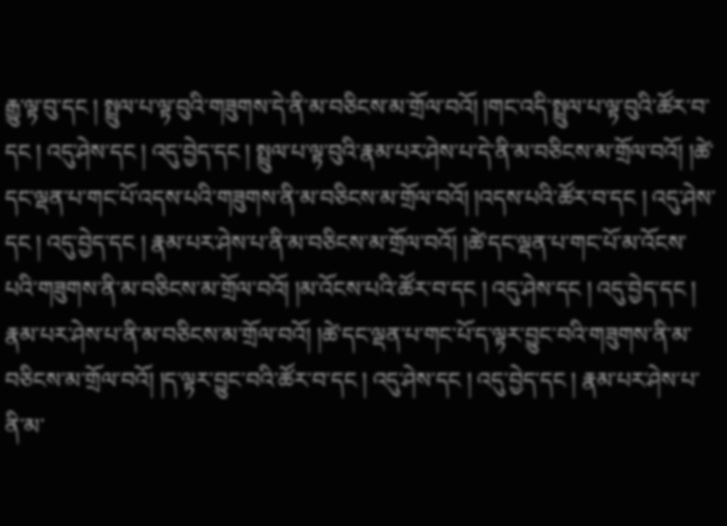རྒྱུ་ལྟ་བུ་དང ། སྤྲུལ་པ་ལྟ་བུའི་གཟུགས་དེ་ནི་མ་བཅིངས་མ་གྲོལ་བའོ། །གང་འདི་སྤྲུལ་པ་ལྟ་བུའི་ཚོར་བ་དང ། འདུ་ཤེས་དང ། འདུ་བྱེད་དང ། སྤྲུལ་པ་ལྟ་བུའི་རྣམ་པར་ཤེས་པ་དེ་ནི་མ་བཅིངས་མ་གྲོལ་བའོ། །ཚེ་དང་ལྡན་པ་གང་པོ་འདས་པའི་གཟུགས་ནི་མ་བཅིངས་མ་གྲོལ་བའོ། །འདས་པའི་ཚོར་བ་དང ། འདུ་ཤེས་དང ། འདུ་བྱེད་དང ། རྣམ་པར་ཤེས་པ་ནི་མ་བཅིངས་མ་གྲོལ་བའོ། །ཚེ་དང་ལྡན་པ་གང་པོ་མ་འོངས་པའི་གཟུགས་ནི་མ་བཅིངས་མ་གྲོལ་བའོ། །མ་འོངས་པའི་ཚོར་བ་དང ། འདུ་ཤེས་དང ། འདུ་བྱེད་དང ། རྣམ་པར་ཤེས་པ་ནི་མ་བཅིངས་མ་གྲོལ་བའོ། །ཚེ་དང་ལྡན་པ་གང་པོ་ད་ལྟར་བྱུང་བའི་གཟུགས་ནི་མ་བཅིངས་མ་གྲོལ་བའོ། །ད་ལྟར་བྱུང་བའི་ཚོར་བ་དང ། འདུ་ཤེས་དང ། འདུ་བྱེད་དང ། རྣམ་པར་ཤེས་པ་ནི་མ་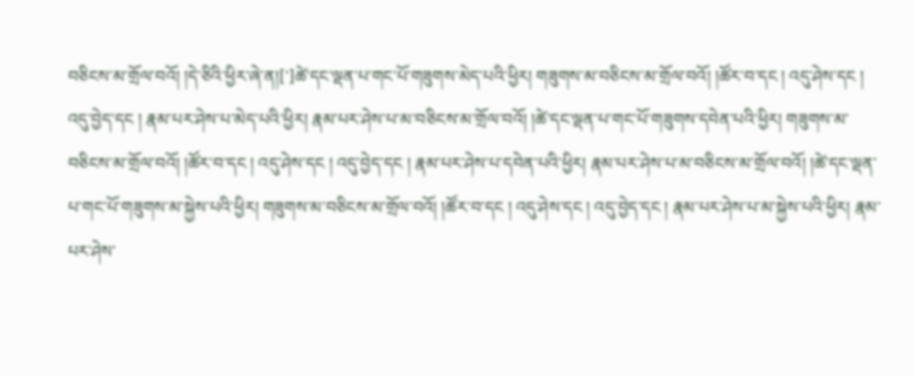བཅིངས་མ་གྲོལ་བའོ། །དེ་ཅིའི་ཕྱིར་ཞེ་ན།[་]ཚེ་དང་ལྡན་པ་གང་པོ་གཟུགས་མེད་པའི་ཕྱིར། གཟུགས་མ་བཅིངས་མ་གྲོལ་བའོ། །ཚོར་བ་དང ། འདུ་ཤེས་དང ། འདུ་བྱེད་དང ། རྣམ་པར་ཤེས་པ་མེད་པའི་ཕྱིར། རྣམ་པར་ཤེས་པ་མ་བཅིངས་མ་གྲོལ་བའོ། །ཚེ་དང་ལྡན་པ་གང་པོ་གཟུགས་དབེན་པའི་ཕྱིར། གཟུགས་མ་བཅིངས་མ་གྲོལ་བའོ། །ཚོར་བ་དང ། འདུ་ཤེས་དང ། འདུ་བྱེད་དང ། རྣམ་པར་ཤེས་པ་དབེན་པའི་ཕྱིར། རྣམ་པར་ཤེས་པ་མ་བཅིངས་མ་གྲོལ་བའོ། །ཚེ་དང་ལྡན་པ་གང་པོ་གཟུགས་མ་སྐྱེས་པའི་ཕྱིར། གཟུགས་མ་བཅིངས་མ་གྲོལ་བའོ། །ཚོར་བ་དང ། འདུ་ཤེས་དང ། འདུ་བྱེད་དང ། རྣམ་པར་ཤེས་པ་མ་སྐྱེས་པའི་ཕྱིར། རྣམ་པར་ཤེས་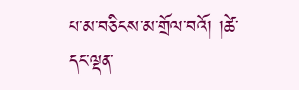པ་མ་བཅིངས་མ་གྲོལ་བའོ། །ཚེ་དང་ལྡན་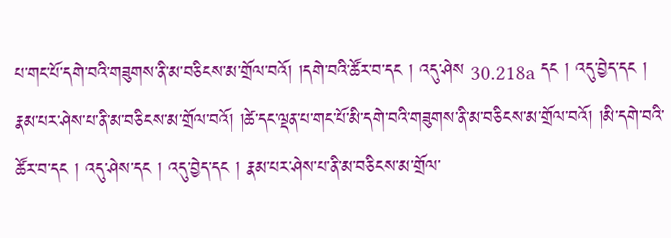པ་གང་པོ་དགེ་བའི་གཟུགས་ནི་མ་བཅིངས་མ་གྲོལ་བའོ། །དགེ་བའི་ཚོར་བ་དང ། འདུ་ཤེས 30.218a དང ། འདུ་བྱེད་དང ། རྣམ་པར་ཤེས་པ་ནི་མ་བཅིངས་མ་གྲོལ་བའོ། །ཚེ་དང་ལྡན་པ་གང་པོ་མི་དགེ་བའི་གཟུགས་ནི་མ་བཅིངས་མ་གྲོལ་བའོ། །མི་དགེ་བའི་ཚོར་བ་དང ། འདུ་ཤེས་དང ། འདུ་བྱེད་དང ། རྣམ་པར་ཤེས་པ་ནི་མ་བཅིངས་མ་གྲོལ་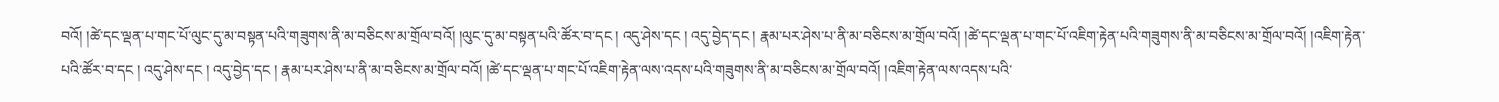བའོ། །ཚེ་དང་ལྡན་པ་གང་པོ་ལུང་དུ་མ་བསྟན་པའི་གཟུགས་ནི་མ་བཅིངས་མ་གྲོལ་བའོ། །ལུང་དུ་མ་བསྟན་པའི་ཚོར་བ་དང ། འདུ་ཤེས་དང ། འདུ་བྱེད་དང ། རྣམ་པར་ཤེས་པ་ནི་མ་བཅིངས་མ་གྲོལ་བའོ། །ཚེ་དང་ལྡན་པ་གང་པོ་འཇིག་རྟེན་པའི་གཟུགས་ནི་མ་བཅིངས་མ་གྲོལ་བའོ། །འཇིག་རྟེན་པའི་ཚོར་བ་དང ། འདུ་ཤེས་དང ། འདུ་བྱེད་དང ། རྣམ་པར་ཤེས་པ་ནི་མ་བཅིངས་མ་གྲོལ་བའོ། །ཚེ་དང་ལྡན་པ་གང་པོ་འཇིག་རྟེན་ལས་འདས་པའི་གཟུགས་ནི་མ་བཅིངས་མ་གྲོལ་བའོ། །འཇིག་རྟེན་ལས་འདས་པའི་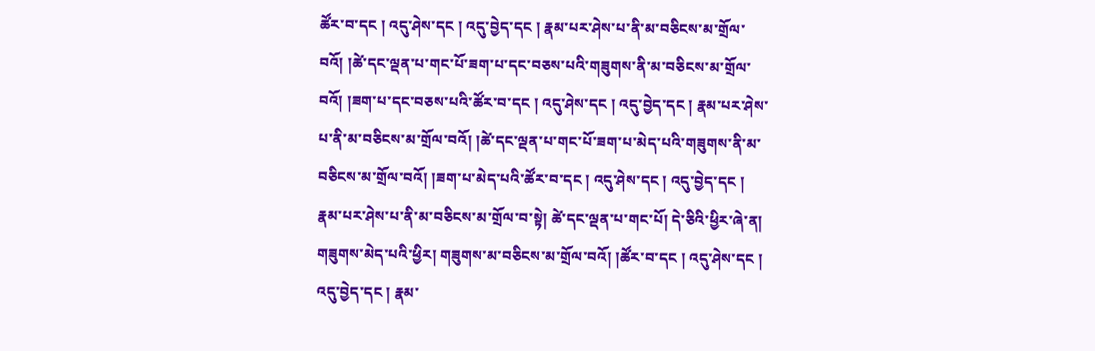ཚོར་བ་དང ། འདུ་ཤེས་དང ། འདུ་བྱེད་དང ། རྣམ་པར་ཤེས་པ་ནི་མ་བཅིངས་མ་གྲོལ་བའོ། །ཚེ་དང་ལྡན་པ་གང་པོ་ཟག་པ་དང་བཅས་པའི་གཟུགས་ནི་མ་བཅིངས་མ་གྲོལ་བའོ། །ཟག་པ་དང་བཅས་པའི་ཚོར་བ་དང ། འདུ་ཤེས་དང ། འདུ་བྱེད་དང ། རྣམ་པར་ཤེས་པ་ནི་མ་བཅིངས་མ་གྲོལ་བའོ། །ཚེ་དང་ལྡན་པ་གང་པོ་ཟག་པ་མེད་པའི་གཟུགས་ནི་མ་བཅིངས་མ་གྲོལ་བའོ། །ཟག་པ་མེད་པའི་ཚོར་བ་དང ། འདུ་ཤེས་དང ། འདུ་བྱེད་དང ། རྣམ་པར་ཤེས་པ་ནི་མ་བཅིངས་མ་གྲོལ་བ་སྟེ། ཚེ་དང་ལྡན་པ་གང་པོ། དེ་ཅིའི་ཕྱིར་ཞེ་ན། གཟུགས་མེད་པའི་ཕྱིར། གཟུགས་མ་བཅིངས་མ་གྲོལ་བའོ། །ཚོར་བ་དང ། འདུ་ཤེས་དང ། འདུ་བྱེད་དང ། རྣམ་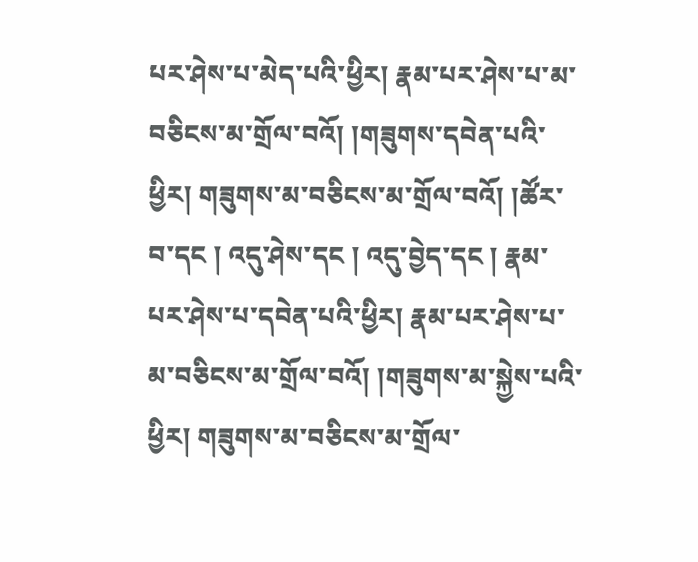པར་ཤེས་པ་མེད་པའི་ཕྱིར། རྣམ་པར་ཤེས་པ་མ་བཅིངས་མ་གྲོལ་བའོ། །གཟུགས་དབེན་པའི་ཕྱིར། གཟུགས་མ་བཅིངས་མ་གྲོལ་བའོ། །ཚོར་བ་དང ། འདུ་ཤེས་དང ། འདུ་བྱེད་དང ། རྣམ་པར་ཤེས་པ་དབེན་པའི་ཕྱིར། རྣམ་པར་ཤེས་པ་མ་བཅིངས་མ་གྲོལ་བའོ། །གཟུགས་མ་སྐྱེས་པའི་ཕྱིར། གཟུགས་མ་བཅིངས་མ་གྲོལ་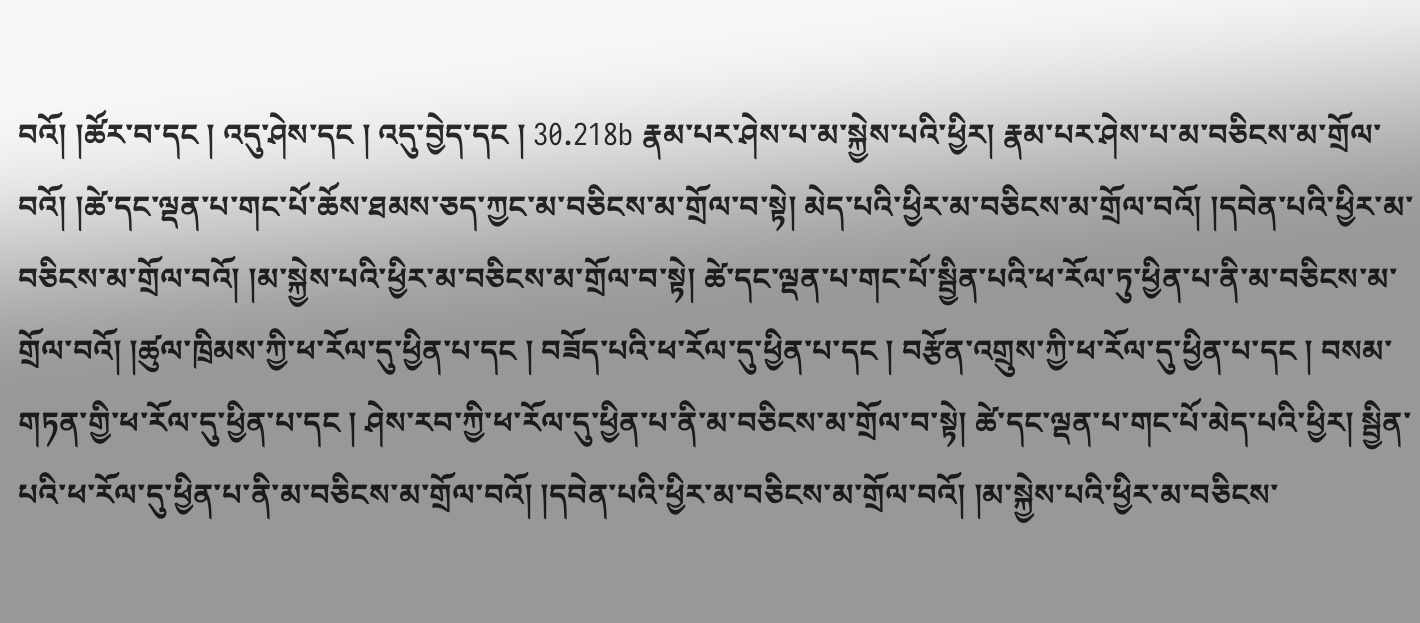བའོ། །ཚོར་བ་དང ། འདུ་ཤེས་དང ། འདུ་བྱེད་དང ། 30.218b རྣམ་པར་ཤེས་པ་མ་སྐྱེས་པའི་ཕྱིར། རྣམ་པར་ཤེས་པ་མ་བཅིངས་མ་གྲོལ་བའོ། །ཚེ་དང་ལྡན་པ་གང་པོ་ཆོས་ཐམས་ཅད་ཀྱང་མ་བཅིངས་མ་གྲོལ་བ་སྟེ། མེད་པའི་ཕྱིར་མ་བཅིངས་མ་གྲོལ་བའོ། །དབེན་པའི་ཕྱིར་མ་བཅིངས་མ་གྲོལ་བའོ། །མ་སྐྱེས་པའི་ཕྱིར་མ་བཅིངས་མ་གྲོལ་བ་སྟེ། ཚེ་དང་ལྡན་པ་གང་པོ་སྦྱིན་པའི་ཕ་རོལ་ཏུ་ཕྱིན་པ་ནི་མ་བཅིངས་མ་གྲོལ་བའོ། །ཚུལ་ཁྲིམས་ཀྱི་ཕ་རོལ་དུ་ཕྱིན་པ་དང ། བཟོད་པའི་ཕ་རོལ་དུ་ཕྱིན་པ་དང ། བརྩོན་འགྲུས་ཀྱི་ཕ་རོལ་དུ་ཕྱིན་པ་དང ། བསམ་གཏན་གྱི་ཕ་རོལ་དུ་ཕྱིན་པ་དང ། ཤེས་རབ་ཀྱི་ཕ་རོལ་དུ་ཕྱིན་པ་ནི་མ་བཅིངས་མ་གྲོལ་བ་སྟེ། ཚེ་དང་ལྡན་པ་གང་པོ་མེད་པའི་ཕྱིར། སྦྱིན་པའི་ཕ་རོལ་དུ་ཕྱིན་པ་ནི་མ་བཅིངས་མ་གྲོལ་བའོ། །དབེན་པའི་ཕྱིར་མ་བཅིངས་མ་གྲོལ་བའོ། །མ་སྐྱེས་པའི་ཕྱིར་མ་བཅིངས་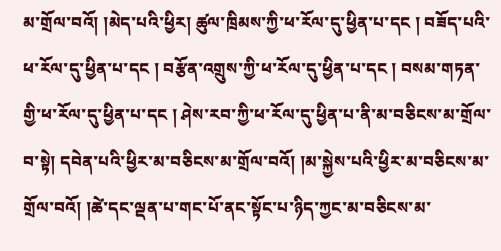མ་གྲོལ་བའོ། །མེད་པའི་ཕྱིར། ཚུལ་ཁྲིམས་ཀྱི་ཕ་རོལ་དུ་ཕྱིན་པ་དང ། བཟོད་པའི་ཕ་རོལ་དུ་ཕྱིན་པ་དང ། བརྩོན་འགྲུས་ཀྱི་ཕ་རོལ་དུ་ཕྱིན་པ་དང ། བསམ་གཏན་གྱི་ཕ་རོལ་དུ་ཕྱིན་པ་དང ། ཤེས་རབ་ཀྱི་ཕ་རོལ་དུ་ཕྱིན་པ་ནི་མ་བཅིངས་མ་གྲོལ་བ་སྟེ། དབེན་པའི་ཕྱིར་མ་བཅིངས་མ་གྲོལ་བའོ། །མ་སྐྱེས་པའི་ཕྱིར་མ་བཅིངས་མ་གྲོལ་བའོ། །ཚེ་དང་ལྡན་པ་གང་པོ་ནང་སྟོང་པ་ཉིད་ཀྱང་མ་བཅིངས་མ་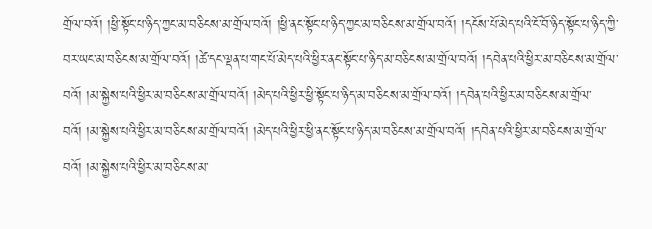གྲོལ་བའོ། །ཕྱི་སྟོང་པ་ཉིད་ཀྱང་མ་བཅིངས་མ་གྲོལ་བའོ། །ཕྱི་ནང་སྟོང་པ་ཉིད་ཀྱང་མ་བཅིངས་མ་གྲོལ་བའོ། །དངོས་པོ་མེད་པའི་ངོ་བོ་ཉིད་སྟོང་པ་ཉིད་ཀྱི་བར་ཡང་མ་བཅིངས་མ་གྲོལ་བའོ། །ཚེ་དང་ལྡན་པ་གང་པོ་མེད་པའི་ཕྱིར་ནང་སྟོང་པ་ཉིད་མ་བཅིངས་མ་གྲོལ་བའོ། །དབེན་པའི་ཕྱིར་མ་བཅིངས་མ་གྲོལ་བའོ། །མ་སྐྱེས་པའི་ཕྱིར་མ་བཅིངས་མ་གྲོལ་བའོ། །མེད་པའི་ཕྱིར་ཕྱི་སྟོང་པ་ཉིད་མ་བཅིངས་མ་གྲོལ་བའོ། །དབེན་པའི་ཕྱིར་མ་བཅིངས་མ་གྲོལ་བའོ། །མ་སྐྱེས་པའི་ཕྱིར་མ་བཅིངས་མ་གྲོལ་བའོ། །མེད་པའི་ཕྱིར་ཕྱི་ནང་སྟོང་པ་ཉིད་མ་བཅིངས་མ་གྲོལ་བའོ། །དབེན་པའི་ཕྱིར་མ་བཅིངས་མ་གྲོལ་བའོ། །མ་སྐྱེས་པའི་ཕྱིར་མ་བཅིངས་མ་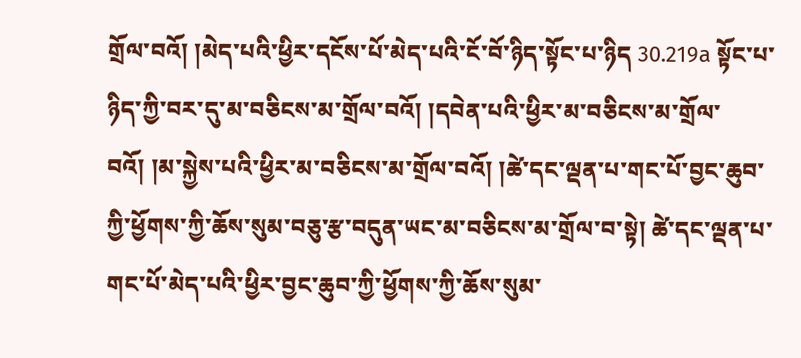གྲོལ་བའོ། །མེད་པའི་ཕྱིར་དངོས་པོ་མེད་པའི་ངོ་བོ་ཉིད་སྟོང་པ་ཉིད 30.219a སྟོང་པ་ཉིད་ཀྱི་བར་དུ་མ་བཅིངས་མ་གྲོལ་བའོ། །དབེན་པའི་ཕྱིར་མ་བཅིངས་མ་གྲོལ་བའོ། །མ་སྐྱེས་པའི་ཕྱིར་མ་བཅིངས་མ་གྲོལ་བའོ། །ཚེ་དང་ལྡན་པ་གང་པོ་བྱང་ཆུབ་ཀྱི་ཕྱོགས་ཀྱི་ཆོས་སུམ་བཅུ་རྩ་བདུན་ཡང་མ་བཅིངས་མ་གྲོལ་བ་སྟེ། ཚེ་དང་ལྡན་པ་གང་པོ་མེད་པའི་ཕྱིར་བྱང་ཆུབ་ཀྱི་ཕྱོགས་ཀྱི་ཆོས་སུམ་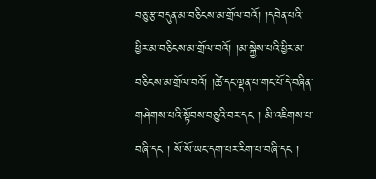བཅུ་རྩ་བདུན་མ་བཅིངས་མ་གྲོལ་བའོ། །དབེན་པའི་ཕྱིར་མ་བཅིངས་མ་གྲོལ་བའོ། །མ་སྐྱེས་པའི་ཕྱིར་མ་བཅིངས་མ་གྲོལ་བའོ། །ཚེ་དང་ལྡན་པ་གང་པོ་དེ་བཞིན་གཤེགས་པའི་སྟོབས་བཅུའི་བར་དང ། མི་འཇིགས་པ་བཞི་དང ། སོ་སོ་ཡང་དག་པར་རིག་པ་བཞི་དང །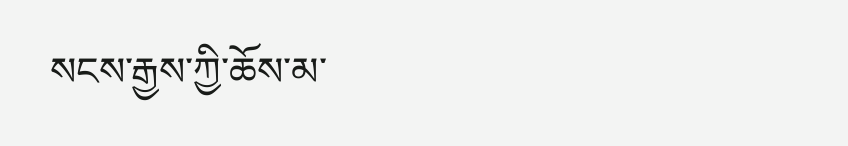སངས་རྒྱས་ཀྱི་ཆོས་མ་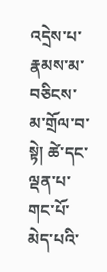འདྲེས་པ་རྣམས་མ་བཅིངས་མ་གྲོལ་བ་སྟེ། ཚེ་དང་ལྡན་པ་གང་པོ་མེད་པའི་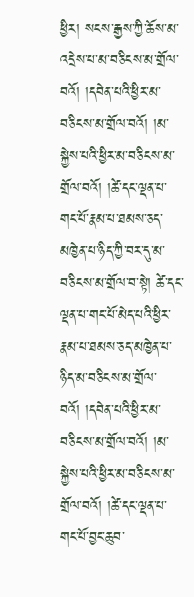ཕྱིར། སངས་རྒྱས་ཀྱི་ཆོས་མ་འདྲེས་པ་མ་བཅིངས་མ་གྲོལ་བའོ། །དབེན་པའི་ཕྱིར་མ་བཅིངས་མ་གྲོལ་བའོ། །མ་སྐྱེས་པའི་ཕྱིར་མ་བཅིངས་མ་གྲོལ་བའོ། །ཚེ་དང་ལྡན་པ་གང་པོ་རྣམ་པ་ཐམས་ཅད་མཁྱེན་པ་ཉིད་ཀྱི་བར་དུ་མ་བཅིངས་མ་གྲོལ་བ་སྟེ། ཚེ་དང་ལྡན་པ་གང་པོ་མེད་པའི་ཕྱིར་རྣམ་པ་ཐམས་ཅད་མཁྱེན་པ་ཉིད་མ་བཅིངས་མ་གྲོལ་བའོ། །དབེན་པའི་ཕྱིར་མ་བཅིངས་མ་གྲོལ་བའོ། །མ་སྐྱེས་པའི་ཕྱིར་མ་བཅིངས་མ་གྲོལ་བའོ། །ཚེ་དང་ལྡན་པ་གང་པོ་བྱང་ཆུབ་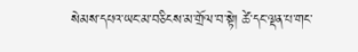སེམས་དཔའ་ཡང་མ་བཅིངས་མ་གྲོལ་བ་སྟེ། ཚེ་དང་ལྡན་པ་གང་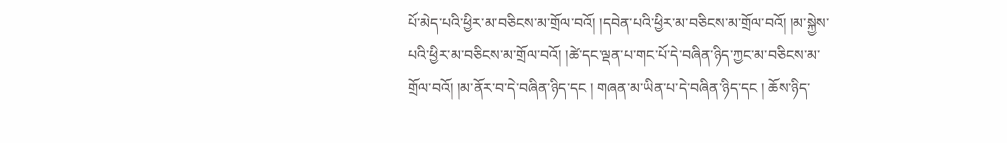པོ་མེད་པའི་ཕྱིར་མ་བཅིངས་མ་གྲོལ་བའོ། །དབེན་པའི་ཕྱིར་མ་བཅིངས་མ་གྲོལ་བའོ། །མ་སྐྱེས་པའི་ཕྱིར་མ་བཅིངས་མ་གྲོལ་བའོ། །ཚེ་དང་ལྡན་པ་གང་པོ་དེ་བཞིན་ཉིད་ཀྱང་མ་བཅིངས་མ་གྲོལ་བའོ། །མ་ནོར་བ་དེ་བཞིན་ཉིད་དང ། གཞན་མ་ཡིན་པ་དེ་བཞིན་ཉིད་དང ། ཆོས་ཉིད་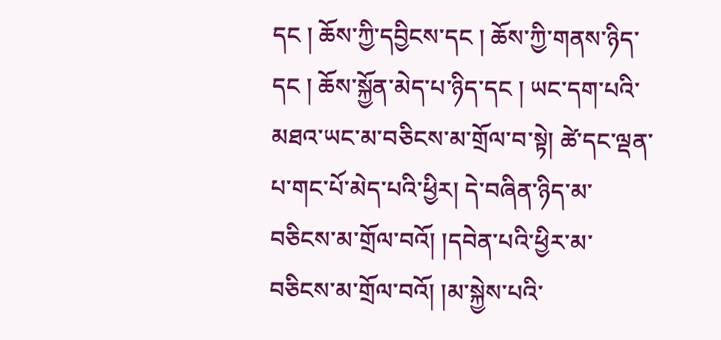དང ། ཆོས་ཀྱི་དབྱིངས་དང ། ཆོས་ཀྱི་གནས་ཉིད་དང ། ཆོས་སྐྱོན་མེད་པ་ཉིད་དང ། ཡང་དག་པའི་མཐའ་ཡང་མ་བཅིངས་མ་གྲོལ་བ་སྟེ། ཚེ་དང་ལྡན་པ་གང་པོ་མེད་པའི་ཕྱིར། དེ་བཞིན་ཉིད་མ་བཅིངས་མ་གྲོལ་བའོ། །དབེན་པའི་ཕྱིར་མ་བཅིངས་མ་གྲོལ་བའོ། །མ་སྐྱེས་པའི་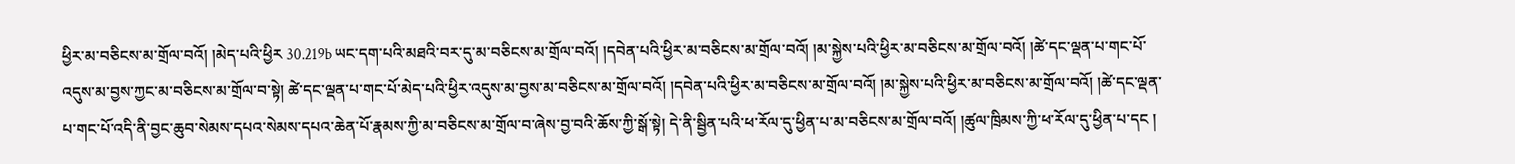ཕྱིར་མ་བཅིངས་མ་གྲོལ་བའོ། །མེད་པའི་ཕྱིར 30.219b ཡང་དག་པའི་མཐའི་བར་དུ་མ་བཅིངས་མ་གྲོལ་བའོ། །དབེན་པའི་ཕྱིར་མ་བཅིངས་མ་གྲོལ་བའོ། །མ་སྐྱེས་པའི་ཕྱིར་མ་བཅིངས་མ་གྲོལ་བའོ། །ཚེ་དང་ལྡན་པ་གང་པོ་འདུས་མ་བྱས་ཀྱང་མ་བཅིངས་མ་གྲོལ་བ་སྟེ། ཚེ་དང་ལྡན་པ་གང་པོ་མེད་པའི་ཕྱིར་འདུས་མ་བྱས་མ་བཅིངས་མ་གྲོལ་བའོ། །དབེན་པའི་ཕྱིར་མ་བཅིངས་མ་གྲོལ་བའོ། །མ་སྐྱེས་པའི་ཕྱིར་མ་བཅིངས་མ་གྲོལ་བའོ། །ཚེ་དང་ལྡན་པ་གང་པོ་འདི་ནི་བྱང་ཆུབ་སེམས་དཔའ་སེམས་དཔའ་ཆེན་པོ་རྣམས་ཀྱི་མ་བཅིངས་མ་གྲོལ་བ་ཞེས་བྱ་བའི་ཆོས་ཀྱི་སྒོ་སྟེ། དེ་ནི་སྦྱིན་པའི་ཕ་རོལ་དུ་ཕྱིན་པ་མ་བཅིངས་མ་གྲོལ་བའོ། །ཚུལ་ཁྲིམས་ཀྱི་ཕ་རོལ་དུ་ཕྱིན་པ་དང །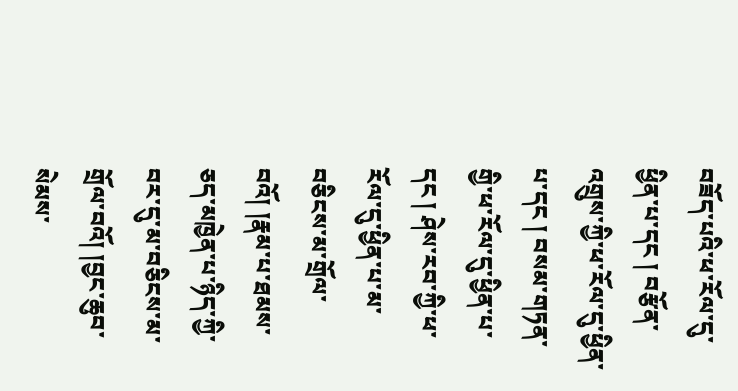བཟོད་པའི་ཕ་རོལ་དུ་ཕྱིན་པ་དང ། བརྩོན་འགྲུས་ཀྱི་ཕ་རོལ་དུ་ཕྱིན་པ་དང ། བསམ་གཏན་གྱི་ཕ་རོལ་དུ་ཕྱིན་པ་དང ། ཤེས་རབ་ཀྱི་ཕ་རོལ་དུ་ཕྱིན་པ་མ་བཅིངས་མ་གྲོལ་བའོ། །རྣམ་པ་ཐམས་ཅད་མཁྱེན་པ་ཉིད་ཀྱི་བར་དུ་མ་བཅིངས་མ་གྲོལ་བའོ། །བྱང་ཆུབ་སེམས་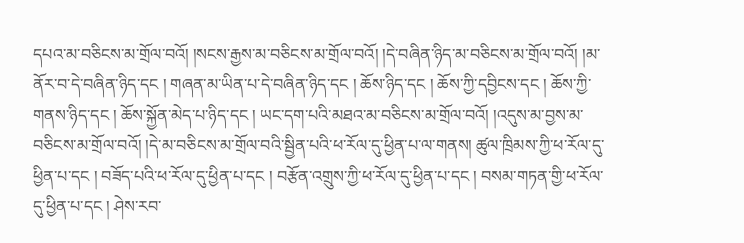དཔའ་མ་བཅིངས་མ་གྲོལ་བའོ། །སངས་རྒྱས་མ་བཅིངས་མ་གྲོལ་བའོ། །དེ་བཞིན་ཉིད་མ་བཅིངས་མ་གྲོལ་བའོ། །མ་ནོར་བ་དེ་བཞིན་ཉིད་དང ། གཞན་མ་ཡིན་པ་དེ་བཞིན་ཉིད་དང ། ཆོས་ཉིད་དང ། ཆོས་ཀྱི་དབྱིངས་དང ། ཆོས་ཀྱི་གནས་ཉིད་དང ། ཆོས་སྐྱོན་མེད་པ་ཉིད་དང ། ཡང་དག་པའི་མཐའ་མ་བཅིངས་མ་གྲོལ་བའོ། །འདུས་མ་བྱས་མ་བཅིངས་མ་གྲོལ་བའོ། །དེ་མ་བཅིངས་མ་གྲོལ་བའི་སྦྱིན་པའི་ཕ་རོལ་དུ་ཕྱིན་པ་ལ་གནས། ཚུལ་ཁྲིམས་ཀྱི་ཕ་རོལ་དུ་ཕྱིན་པ་དང ། བཟོད་པའི་ཕ་རོལ་དུ་ཕྱིན་པ་དང ། བརྩོན་འགྲུས་ཀྱི་ཕ་རོལ་དུ་ཕྱིན་པ་དང ། བསམ་གཏན་གྱི་ཕ་རོལ་དུ་ཕྱིན་པ་དང ། ཤེས་རབ་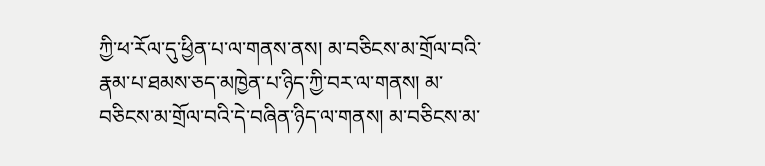ཀྱི་ཕ་རོལ་དུ་ཕྱིན་པ་ལ་གནས་ནས། མ་བཅིངས་མ་གྲོལ་བའི་རྣམ་པ་ཐམས་ཅད་མཁྱེན་པ་ཉིད་ཀྱི་བར་ལ་གནས། མ་བཅིངས་མ་གྲོལ་བའི་དེ་བཞིན་ཉིད་ལ་གནས། མ་བཅིངས་མ་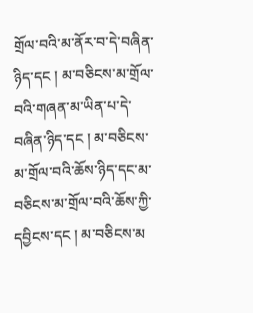གྲོལ་བའི་མ་ནོར་བ་དེ་བཞིན་ཉིད་དང ། མ་བཅིངས་མ་གྲོལ་བའི་གཞན་མ་ཡིན་པ་དེ་བཞིན་ཉིད་དང ། མ་བཅིངས་མ་གྲོལ་བའི་ཆོས་ཉིད་དང་མ་བཅིངས་མ་གྲོལ་བའི་ཆོས་ཀྱི་དབྱིངས་དང ། མ་བཅིངས་མ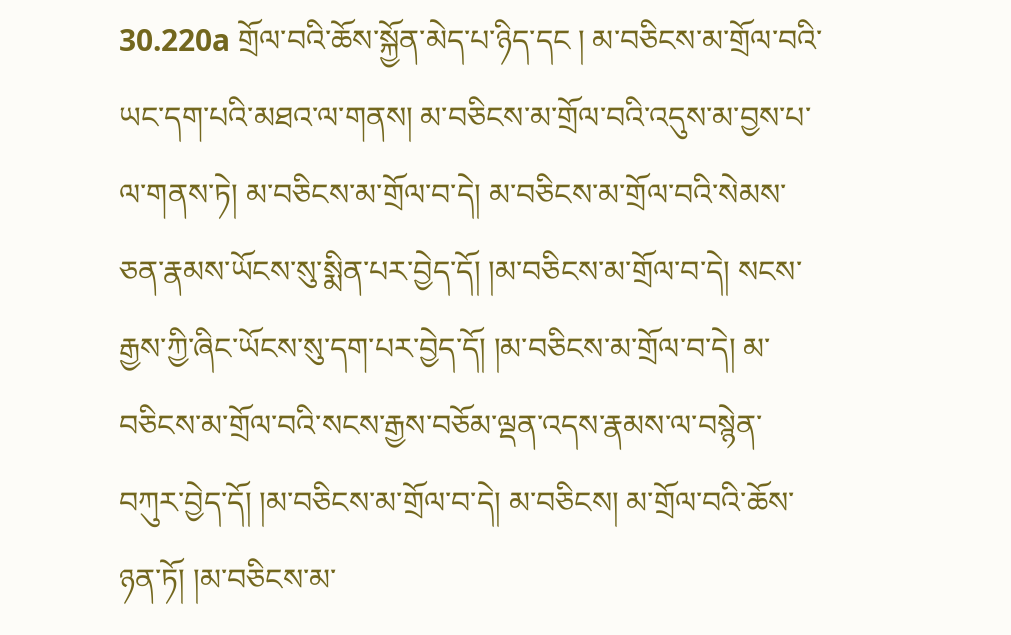30.220a གྲོལ་བའི་ཆོས་སྐྱོན་མེད་པ་ཉིད་དང ། མ་བཅིངས་མ་གྲོལ་བའི་ཡང་དག་པའི་མཐའ་ལ་གནས། མ་བཅིངས་མ་གྲོལ་བའི་འདུས་མ་བྱས་པ་ལ་གནས་ཏེ། མ་བཅིངས་མ་གྲོལ་བ་དེ། མ་བཅིངས་མ་གྲོལ་བའི་སེམས་ཅན་རྣམས་ཡོངས་སུ་སྨིན་པར་བྱེད་དོ། །མ་བཅིངས་མ་གྲོལ་བ་དེ། སངས་རྒྱས་ཀྱི་ཞིང་ཡོངས་སུ་དག་པར་བྱེད་དོ། །མ་བཅིངས་མ་གྲོལ་བ་དེ། མ་བཅིངས་མ་གྲོལ་བའི་སངས་རྒྱས་བཅོམ་ལྡན་འདས་རྣམས་ལ་བསྙེན་བཀུར་བྱེད་དོ། །མ་བཅིངས་མ་གྲོལ་བ་དེ། མ་བཅིངས། མ་གྲོལ་བའི་ཆོས་ཉན་ཏོ། །མ་བཅིངས་མ་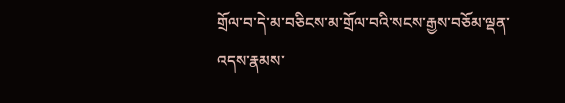གྲོལ་བ་དེ་མ་བཅིངས་མ་གྲོལ་བའི་སངས་རྒྱས་བཅོམ་ལྡན་འདས་རྣམས་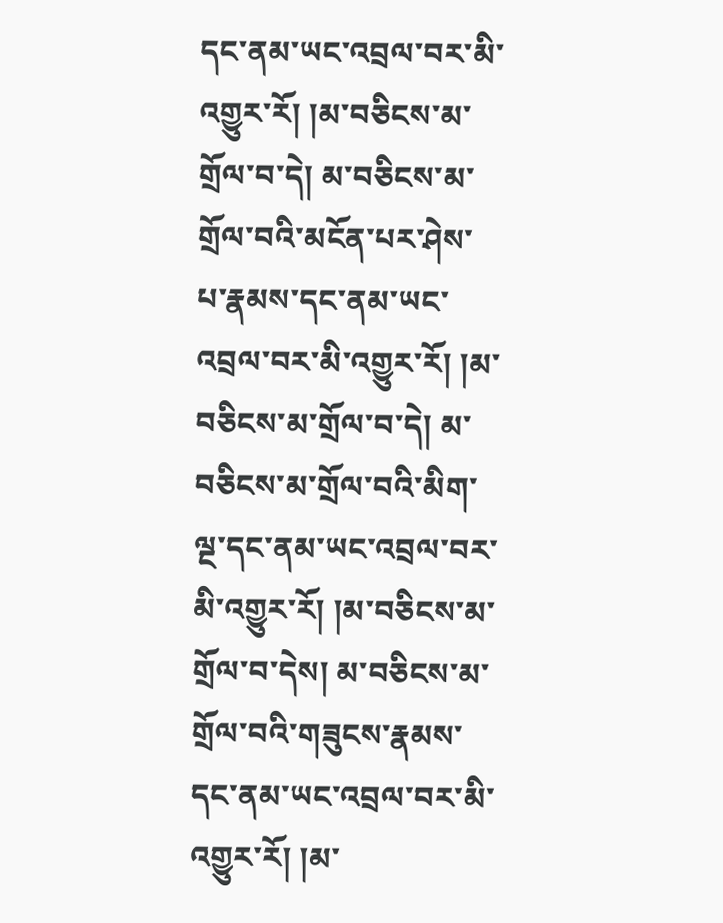དང་ནམ་ཡང་འབྲལ་བར་མི་འགྱུར་རོ། །མ་བཅིངས་མ་གྲོལ་བ་དེ། མ་བཅིངས་མ་གྲོལ་བའི་མངོན་པར་ཤེས་པ་རྣམས་དང་ནམ་ཡང་འབྲལ་བར་མི་འགྱུར་རོ། །མ་བཅིངས་མ་གྲོལ་བ་དེ། མ་བཅིངས་མ་གྲོལ་བའི་མིག་ལྔ་དང་ནམ་ཡང་འབྲལ་བར་མི་འགྱུར་རོ། །མ་བཅིངས་མ་གྲོལ་བ་དེས། མ་བཅིངས་མ་གྲོལ་བའི་གཟུངས་རྣམས་དང་ནམ་ཡང་འབྲལ་བར་མི་འགྱུར་རོ། །མ་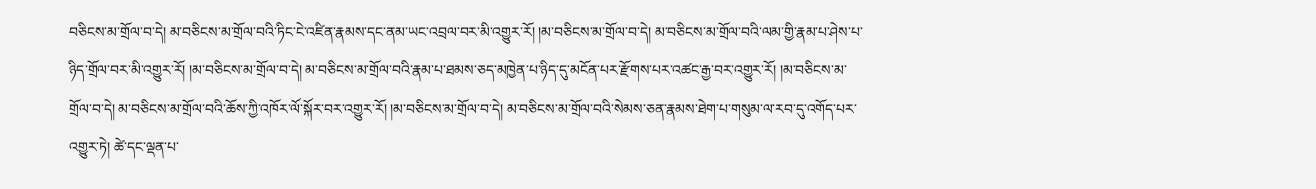བཅིངས་མ་གྲོལ་བ་དེ། མ་བཅིངས་མ་གྲོལ་བའི་ཏིང་ངེ་འཛིན་རྣམས་དང་ནམ་ཡང་འབྲལ་བར་མི་འགྱུར་རོ། །མ་བཅིངས་མ་གྲོལ་བ་དེ། མ་བཅིངས་མ་གྲོལ་བའི་ལམ་གྱི་རྣམ་པ་ཤེས་པ་ཉིད་གྲོལ་བར་མི་འགྱུར་རོ། །མ་བཅིངས་མ་གྲོལ་བ་དེ། མ་བཅིངས་མ་གྲོལ་བའི་རྣམ་པ་ཐམས་ཅད་མཁྱེན་པ་ཉིད་དུ་མངོན་པར་རྫོགས་པར་འཚང་རྒྱ་བར་འགྱུར་རོ། །མ་བཅིངས་མ་གྲོལ་བ་དེ། མ་བཅིངས་མ་གྲོལ་བའི་ཆོས་ཀྱི་འཁོར་ལོ་སྐོར་བར་འགྱུར་རོ། །མ་བཅིངས་མ་གྲོལ་བ་དེ། མ་བཅིངས་མ་གྲོལ་བའི་སེམས་ཅན་རྣམས་ཐེག་པ་གསུམ་ལ་རབ་དུ་འགོད་པར་འགྱུར་ཏེ། ཚེ་དང་ལྡན་པ་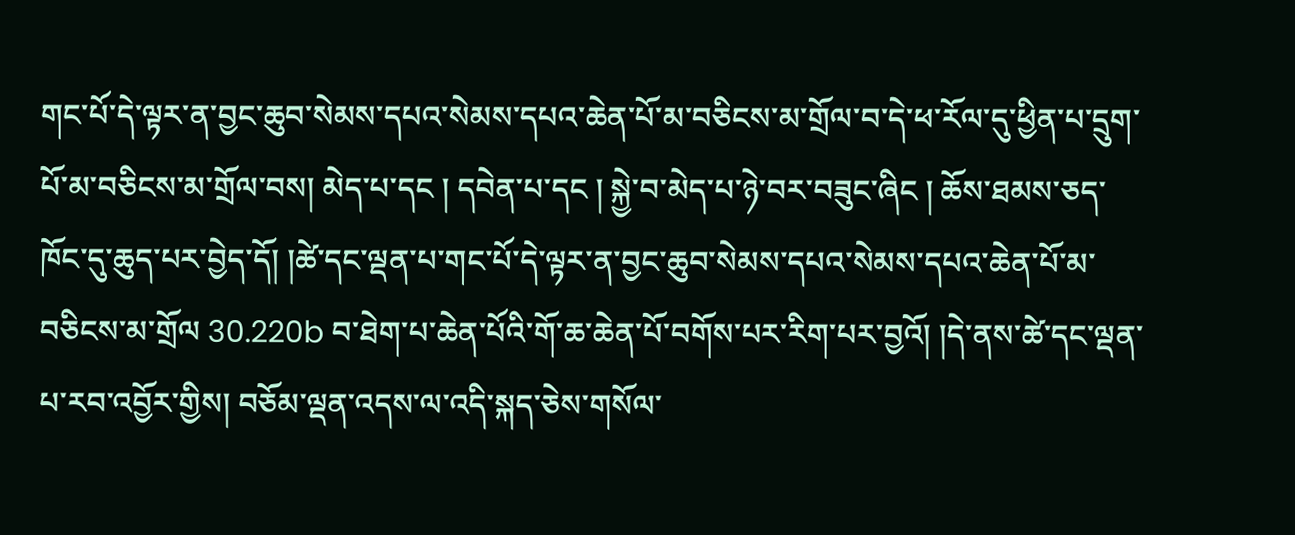གང་པོ་དེ་ལྟར་ན་བྱང་ཆུབ་སེམས་དཔའ་སེམས་དཔའ་ཆེན་པོ་མ་བཅིངས་མ་གྲོལ་བ་དེ་ཕ་རོལ་དུ་ཕྱིན་པ་དྲུག་པོ་མ་བཅིངས་མ་གྲོལ་བས། མེད་པ་དང ། དབེན་པ་དང ། སྐྱེ་བ་མེད་པ་ཉེ་བར་བཟུང་ཞིང ། ཆོས་ཐམས་ཅད་ཁོང་དུ་ཆུད་པར་བྱེད་དོ། །ཚེ་དང་ལྡན་པ་གང་པོ་དེ་ལྟར་ན་བྱང་ཆུབ་སེམས་དཔའ་སེམས་དཔའ་ཆེན་པོ་མ་བཅིངས་མ་གྲོལ 30.220b བ་ཐེག་པ་ཆེན་པོའི་གོ་ཆ་ཆེན་པོ་བགོས་པར་རིག་པར་བྱའོ། །དེ་ནས་ཚེ་དང་ལྡན་པ་རབ་འབྱོར་གྱིས། བཅོམ་ལྡན་འདས་ལ་འདི་སྐད་ཅེས་གསོལ་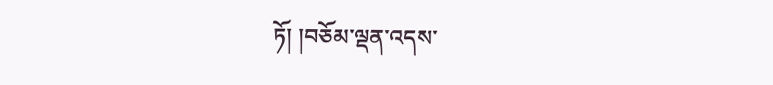ཏོ། །བཅོམ་ལྡན་འདས་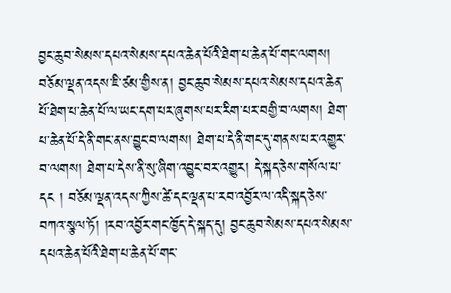བྱང་ཆུབ་སེམས་དཔའ་སེམས་དཔའ་ཆེན་པོའི་ཐེག་པ་ཆེན་པོ་གང་ལགས། བཅོམ་ལྡན་འདས་ཇི་ཙམ་གྱིས་ན། བྱང་ཆུབ་སེམས་དཔའ་སེམས་དཔའ་ཆེན་པོ་ཐེག་པ་ཆེན་པོ་ལ་ཡང་དག་པར་ཞུགས་པར་རིག་པར་བགྱི་བ་ལགས། ཐེག་པ་ཆེན་པོ་དེ་ནི་གང་ནས་བྱུང་བ་ལགས། ཐེག་པ་དེ་ནི་གང་དུ་གནས་པར་འགྱུར་བ་ལགས། ཐེག་པ་དེས་ནི་སུ་ཞིག་འབྱུང་བར་འགྱུར། དེ་སྐད་ཅེས་གསོལ་པ་དང ། བཅོམ་ལྡན་འདས་ཀྱིས་ཚེ་དང་ལྡན་པ་རབ་འབྱོར་ལ་འདི་སྐད་ཅེས་བཀའ་སྩལ་ཏོ། །རབ་འབྱོར་གང་ཁྱོད་དེ་སྐད་དུ། བྱང་ཆུབ་སེམས་དཔའ་སེམས་དཔའ་ཆེན་པོའི་ཐེག་པ་ཆེན་པོ་གང་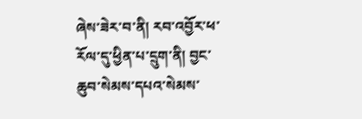ཞེས་ཟེར་བ་ནི། རབ་འབྱོར་ཕ་རོལ་དུ་ཕྱིན་པ་དྲུག་ནི། བྱང་ཆུབ་སེམས་དཔའ་སེམས་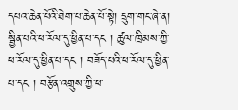དཔའ་ཆེན་པོའི་ཐེག་པ་ཆེན་པོ་སྟེ། དྲུག་གང་ཞེ་ན། སྦྱིན་པའི་ཕ་རོལ་དུ་ཕྱིན་པ་དང ། ཚུལ་ཁྲིམས་ཀྱི་ཕ་རོལ་དུ་ཕྱིན་པ་དང ། བཟོད་པའི་ཕ་རོལ་དུ་ཕྱིན་པ་དང ། བརྩོན་འགྲུས་ཀྱི་ཕ་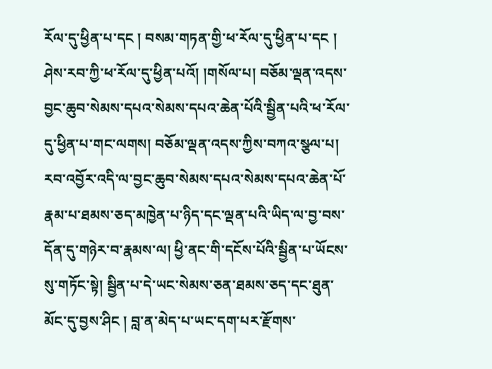རོལ་དུ་ཕྱིན་པ་དང ། བསམ་གཏན་གྱི་ཕ་རོལ་དུ་ཕྱིན་པ་དང ། ཤེས་རབ་ཀྱི་ཕ་རོལ་དུ་ཕྱིན་པའོ། །གསོལ་པ། བཅོམ་ལྡན་འདས་བྱང་ཆུབ་སེམས་དཔའ་སེམས་དཔའ་ཆེན་པོའི་སྦྱིན་པའི་ཕ་རོལ་དུ་ཕྱིན་པ་གང་ལགས། བཅོམ་ལྡན་འདས་ཀྱིས་བཀའ་སྩལ་པ། རབ་འབྱོར་འདི་ལ་བྱང་ཆུབ་སེམས་དཔའ་སེམས་དཔའ་ཆེན་པོ་རྣམ་པ་ཐམས་ཅད་མཁྱེན་པ་ཉིད་དང་ལྡན་པའི་ཡིད་ལ་བྱ་བས་དོན་དུ་གཉེར་བ་རྣམས་ལ། ཕྱི་ནང་གི་དངོས་པོའི་སྦྱིན་པ་ཡོངས་སུ་གཏོང་སྟེ། སྦྱིན་པ་དེ་ཡང་སེམས་ཅན་ཐམས་ཅད་དང་ཐུན་མོང་དུ་བྱས་ཤིང ། བླ་ན་མེད་པ་ཡང་དག་པར་རྫོགས་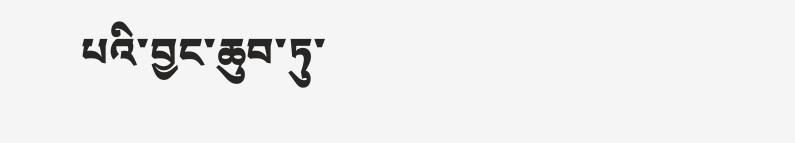པའི་བྱང་ཆུབ་ཏུ་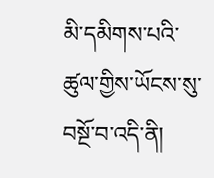མི་དམིགས་པའི་ཚུལ་གྱིས་ཡོངས་སུ་བསྔོ་བ་འདི་ནི།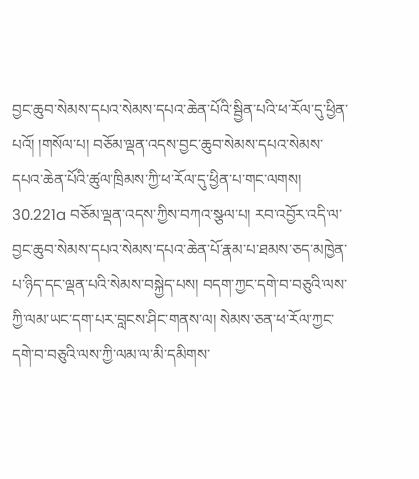བྱང་ཆུབ་སེམས་དཔའ་སེམས་དཔའ་ཆེན་པོའི་སྦྱིན་པའི་ཕ་རོལ་དུ་ཕྱིན་པའོ། །གསོལ་པ། བཅོམ་ལྡན་འདས་བྱང་ཆུབ་སེམས་དཔའ་སེམས་དཔའ་ཆེན་པོའི་ཚུལ་ཁྲིམས་ཀྱི་ཕ་རོལ་དུ་ཕྱིན་པ་གང་ལགས། 30.221a བཅོམ་ལྡན་འདས་ཀྱིས་བཀའ་སྩལ་པ། རབ་འབྱོར་འདི་ལ་བྱང་ཆུབ་སེམས་དཔའ་སེམས་དཔའ་ཆེན་པོ་རྣམ་པ་ཐམས་ཅད་མཁྱེན་པ་ཉིད་དང་ལྡན་པའི་སེམས་བསྐྱེད་པས། བདག་ཀྱང་དགེ་བ་བཅུའི་ལས་ཀྱི་ལམ་ཡང་དག་པར་བླངས་ཤིང་གནས་ལ། སེམས་ཅན་ཕ་རོལ་ཀྱང་དགེ་བ་བཅུའི་ལས་ཀྱི་ལམ་ལ་མི་དམིགས་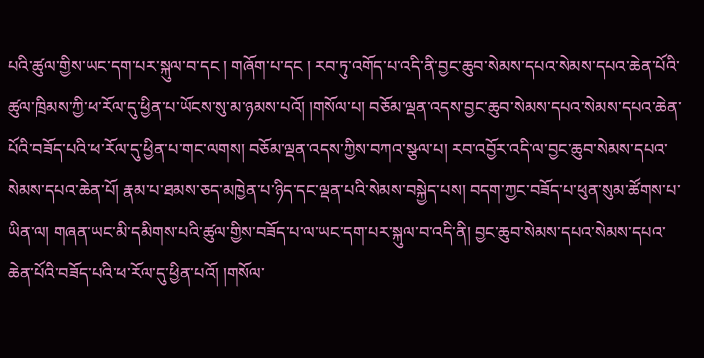པའི་ཚུལ་གྱིས་ཡང་དག་པར་སྐུལ་བ་དང ། གཞོག་པ་དང ། རབ་ཏུ་འགོད་པ་འདི་ནི་བྱང་ཆུབ་སེམས་དཔའ་སེམས་དཔའ་ཆེན་པོའི་ཚུལ་ཁྲིམས་ཀྱི་ཕ་རོལ་དུ་ཕྱིན་པ་ཡོངས་སུ་མ་ཉམས་པའོ། །གསོལ་པ། བཅོམ་ལྡན་འདས་བྱང་ཆུབ་སེམས་དཔའ་སེམས་དཔའ་ཆེན་པོའི་བཟོད་པའི་ཕ་རོལ་དུ་ཕྱིན་པ་གང་ལགས། བཅོམ་ལྡན་འདས་ཀྱིས་བཀའ་སྩལ་པ། རབ་འབྱོར་འདི་ལ་བྱང་ཆུབ་སེམས་དཔའ་སེམས་དཔའ་ཆེན་པོ། རྣམ་པ་ཐམས་ཅད་མཁྱེན་པ་ཉིད་དང་ལྡན་པའི་སེམས་བསྐྱེད་པས། བདག་ཀྱང་བཟོད་པ་ཕུན་སུམ་ཚོགས་པ་ཡིན་ལ། གཞན་ཡང་མི་དམིགས་པའི་ཚུལ་གྱིས་བཟོད་པ་ལ་ཡང་དག་པར་སྐུལ་བ་འདི་ནི། བྱང་ཆུབ་སེམས་དཔའ་སེམས་དཔའ་ཆེན་པོའི་བཟོད་པའི་ཕ་རོལ་དུ་ཕྱིན་པའོ། །གསོལ་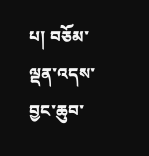པ། བཅོམ་ལྡན་འདས་བྱང་ཆུབ་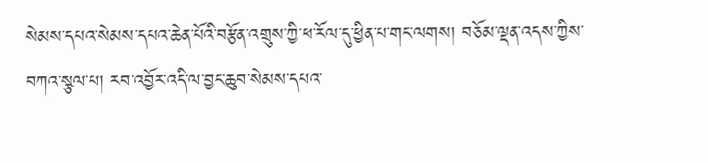སེམས་དཔའ་སེམས་དཔའ་ཆེན་པོའི་བརྩོན་འགྲུས་ཀྱི་ཕ་རོལ་དུ་ཕྱིན་པ་གང་ལགས། བཅོམ་ལྡན་འདས་ཀྱིས་བཀའ་སྩལ་པ། རབ་འབྱོར་འདི་ལ་བྱང་ཆུབ་སེམས་དཔའ་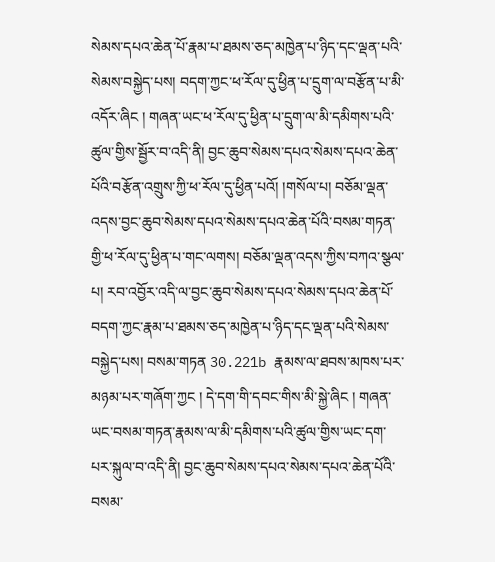སེམས་དཔའ་ཆེན་པོ་རྣམ་པ་ཐམས་ཅད་མཁྱེན་པ་ཉིད་དང་ལྡན་པའི་སེམས་བསྐྱེད་པས། བདག་ཀྱང་ཕ་རོལ་དུ་ཕྱིན་པ་དྲུག་ལ་བརྩོན་པ་མི་འདོར་ཞིང ། གཞན་ཡང་ཕ་རོལ་དུ་ཕྱིན་པ་དྲུག་ལ་མི་དམིགས་པའི་ཚུལ་གྱིས་སྦྱོར་བ་འདི་ནི། བྱང་ཆུབ་སེམས་དཔའ་སེམས་དཔའ་ཆེན་པོའི་བརྩོན་འགྲུས་ཀྱི་ཕ་རོལ་དུ་ཕྱིན་པའོ། །གསོལ་པ། བཅོམ་ལྡན་འདས་བྱང་ཆུབ་སེམས་དཔའ་སེམས་དཔའ་ཆེན་པོའི་བསམ་གཏན་གྱི་ཕ་རོལ་དུ་ཕྱིན་པ་གང་ལགས། བཅོམ་ལྡན་འདས་ཀྱིས་བཀའ་སྩལ་པ། རབ་འབྱོར་འདི་ལ་བྱང་ཆུབ་སེམས་དཔའ་སེམས་དཔའ་ཆེན་པོ་བདག་ཀྱང་རྣམ་པ་ཐམས་ཅད་མཁྱེན་པ་ཉིད་དང་ལྡན་པའི་སེམས་བསྐྱེད་པས། བསམ་གཏན 30.221b རྣམས་ལ་ཐབས་མཁས་པར་མཉམ་པར་གཞོག་ཀྱང ། དེ་དག་གི་དབང་གིས་མི་སྐྱེ་ཞིང ། གཞན་ཡང་བསམ་གཏན་རྣམས་ལ་མི་དམིགས་པའི་ཚུལ་གྱིས་ཡང་དག་པར་སྐུལ་བ་འདི་ནི། བྱང་ཆུབ་སེམས་དཔའ་སེམས་དཔའ་ཆེན་པོའི་བསམ་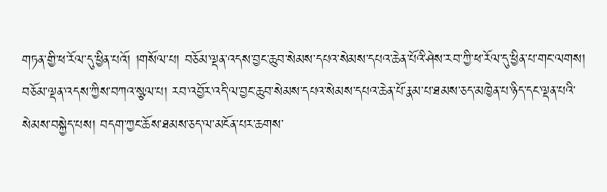གཏན་གྱི་ཕ་རོལ་དུ་ཕྱིན་པའོ། །གསོལ་པ། བཅོམ་ལྡན་འདས་བྱང་ཆུབ་སེམས་དཔའ་སེམས་དཔའ་ཆེན་པོའི་ཤེས་རབ་ཀྱི་ཕ་རོལ་དུ་ཕྱིན་པ་གང་ལགས། བཅོམ་ལྡན་འདས་ཀྱིས་བཀའ་སྩལ་པ། རབ་འབྱོར་འདི་ལ་བྱང་ཆུབ་སེམས་དཔའ་སེམས་དཔའ་ཆེན་པོ་རྣམ་པ་ཐམས་ཅད་མཁྱེན་པ་ཉིད་དང་ལྡན་པའི་སེམས་བསྐྱེད་པས། བདག་ཀྱང་ཆོས་ཐམས་ཅད་ལ་མངོན་པར་ཆགས་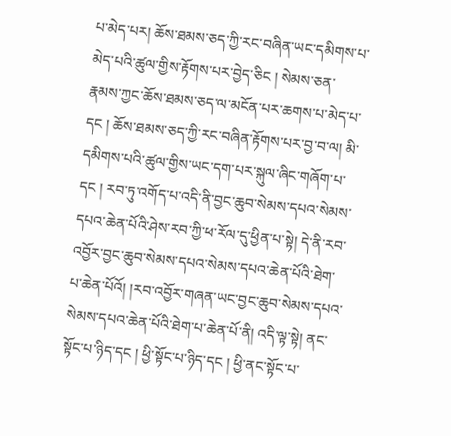པ་མེད་པར། ཆོས་ཐམས་ཅད་ཀྱི་རང་བཞིན་ཡང་དམིགས་པ་མེད་པའི་ཚུལ་གྱིས་རྟོགས་པར་བྱེད་ཅིང ། སེམས་ཅན་རྣམས་ཀྱང་ཆོས་ཐམས་ཅད་ལ་མངོན་པར་ཆགས་པ་མེད་པ་དང ། ཆོས་ཐམས་ཅད་ཀྱི་རང་བཞིན་རྟོགས་པར་བྱ་བ་ལ། མི་དམིགས་པའི་ཚུལ་གྱིས་ཡང་དག་པར་སྐུལ་ཞིང་གཞོག་པ་དང ། རབ་ཏུ་འགོད་པ་འདི་ནི་བྱང་ཆུབ་སེམས་དཔའ་སེམས་དཔའ་ཆེན་པོའི་ཤེས་རབ་ཀྱི་ཕ་རོལ་དུ་ཕྱིན་པ་སྟེ། དེ་ནི་རབ་འབྱོར་བྱང་ཆུབ་སེམས་དཔའ་སེམས་དཔའ་ཆེན་པོའི་ཐེག་པ་ཆེན་པོའོ། །རབ་འབྱོར་གཞན་ཡང་བྱང་ཆུབ་སེམས་དཔའ་སེམས་དཔའ་ཆེན་པོའི་ཐེག་པ་ཆེན་པོ་ནི། འདི་ལྟ་སྟེ། ནང་སྟོང་པ་ཉིད་དང ། ཕྱི་སྟོང་པ་ཉིད་དང ། ཕྱི་ནང་སྟོང་པ་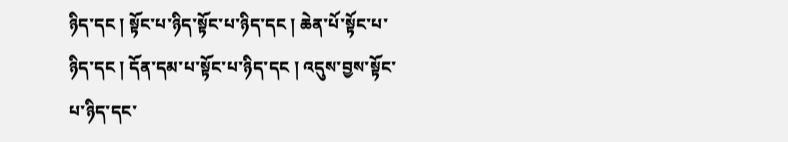ཉིད་དང ། སྟོང་པ་ཉིད་སྟོང་པ་ཉིད་དང ། ཆེན་པོ་སྟོང་པ་ཉིད་དང ། དོན་དམ་པ་སྟོང་པ་ཉིད་དང ། འདུས་བྱས་སྟོང་པ་ཉིད་དང་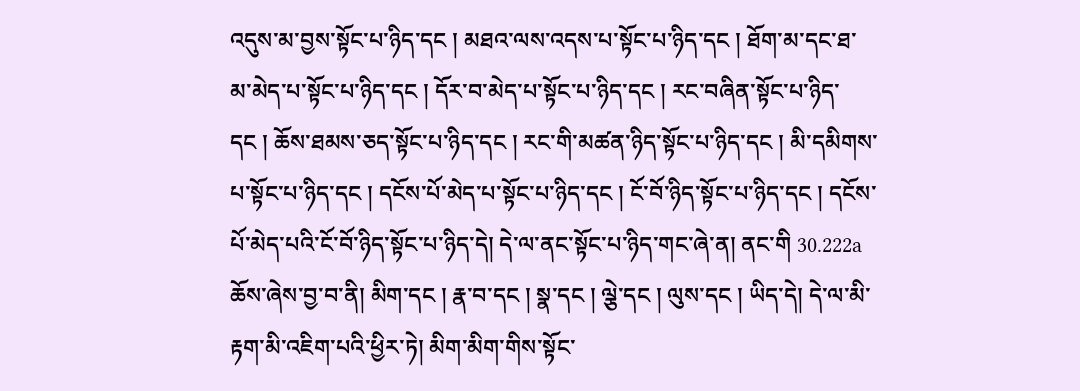འདུས་མ་བྱས་སྟོང་པ་ཉིད་དང ། མཐའ་ལས་འདས་པ་སྟོང་པ་ཉིད་དང ། ཐོག་མ་དང་ཐ་མ་མེད་པ་སྟོང་པ་ཉིད་དང ། དོར་བ་མེད་པ་སྟོང་པ་ཉིད་དང ། རང་བཞིན་སྟོང་པ་ཉིད་དང ། ཆོས་ཐམས་ཅད་སྟོང་པ་ཉིད་དང ། རང་གི་མཚན་ཉིད་སྟོང་པ་ཉིད་དང ། མི་དམིགས་པ་སྟོང་པ་ཉིད་དང ། དངོས་པོ་མེད་པ་སྟོང་པ་ཉིད་དང ། ངོ་བོ་ཉིད་སྟོང་པ་ཉིད་དང ། དངོས་པོ་མེད་པའི་ངོ་བོ་ཉིད་སྟོང་པ་ཉིད་དེ། དེ་ལ་ནང་སྟོང་པ་ཉིད་གང་ཞེ་ན། ནང་གི 30.222a ཆོས་ཞེས་བྱ་བ་ནི། མིག་དང ། རྣ་བ་དང ། སྣ་དང ། ལྕེ་དང ། ལུས་དང ། ཡིད་དེ། དེ་ལ་མི་རྟག་མི་འཇིག་པའི་ཕྱིར་ཏེ། མིག་མིག་གིས་སྟོང་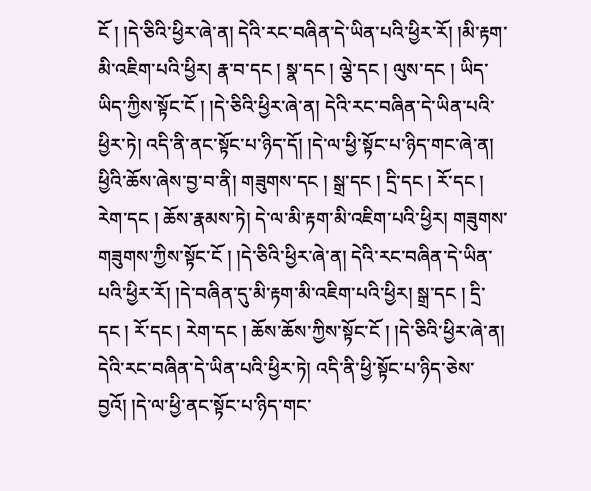ངོ ། །དེ་ཅིའི་ཕྱིར་ཞེ་ན། དེའི་རང་བཞིན་དེ་ཡིན་པའི་ཕྱིར་རོ། །མི་རྟག་མི་འཇིག་པའི་ཕྱིར། རྣ་བ་དང ། སྣ་དང ། ལྕེ་དང ། ལུས་དང ། ཡིད་ཡིད་ཀྱིས་སྟོང་ངོ ། །དེ་ཅིའི་ཕྱིར་ཞེ་ན། དེའི་རང་བཞིན་དེ་ཡིན་པའི་ཕྱིར་ཏེ། འདི་ནི་ནང་སྟོང་པ་ཉིད་དོ། །དེ་ལ་ཕྱི་སྟོང་པ་ཉིད་གང་ཞེ་ན། ཕྱིའི་ཆོས་ཞེས་བྱ་བ་ནི། གཟུགས་དང ། སྒྲ་དང ། དྲི་དང ། རོ་དང ། རེག་དང ། ཆོས་རྣམས་ཏེ། དེ་ལ་མི་རྟག་མི་འཇིག་པའི་ཕྱིར། གཟུགས་གཟུགས་ཀྱིས་སྟོང་ངོ ། །དེ་ཅིའི་ཕྱིར་ཞེ་ན། དེའི་རང་བཞིན་དེ་ཡིན་པའི་ཕྱིར་རོ། །དེ་བཞིན་དུ་མི་རྟག་མི་འཇིག་པའི་ཕྱིར། སྒྲ་དང ། དྲི་དང ། རོ་དང ། རེག་དང ། ཆོས་ཆོས་ཀྱིས་སྟོང་ངོ ། །དེ་ཅིའི་ཕྱིར་ཞེ་ན། དེའི་རང་བཞིན་དེ་ཡིན་པའི་ཕྱིར་ཏེ། འདི་ནི་ཕྱི་སྟོང་པ་ཉིད་ཅེས་བྱའོ། །དེ་ལ་ཕྱི་ནང་སྟོང་པ་ཉིད་གང་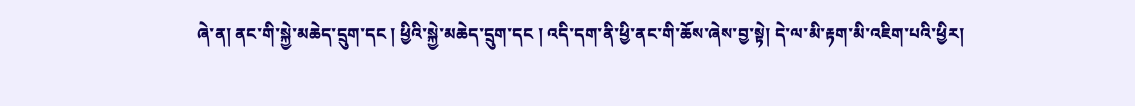ཞེ་ན། ནང་གི་སྐྱེ་མཆེད་དྲུག་དང ། ཕྱིའི་སྐྱེ་མཆེད་དྲུག་དང ། འདི་དག་ནི་ཕྱི་ནང་གི་ཆོས་ཞེས་བྱ་སྟེ། དེ་ལ་མི་རྟག་མི་འཇིག་པའི་ཕྱིར།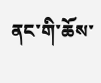ནང་གི་ཆོས་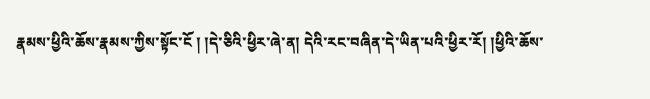རྣམས་ཕྱིའི་ཆོས་རྣམས་ཀྱིས་སྟོང་ངོ ། །དེ་ཅིའི་ཕྱིར་ཞེ་ན། དེའི་རང་བཞིན་དེ་ཡིན་པའི་ཕྱིར་རོ། །ཕྱིའི་ཆོས་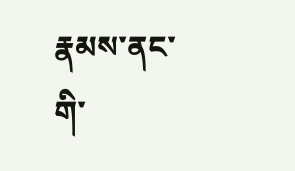རྣམས་ནང་གི་